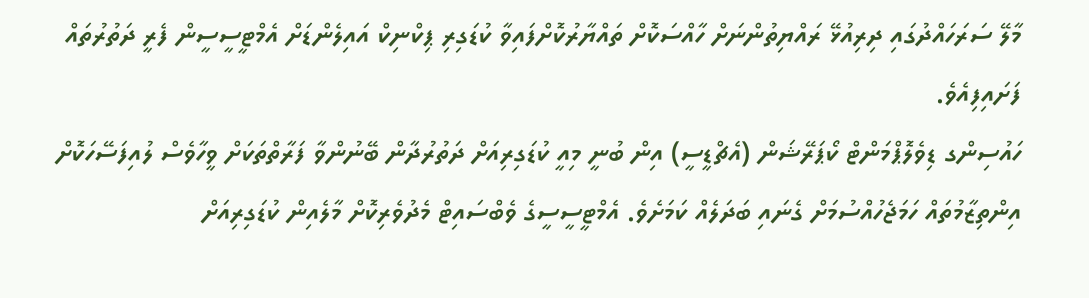މާލޭ ސަރަހައްދުގައި ދިރިއުޅޭ ރައްޔިތުންނަށް ހާއްސަކޮށް ތައްޔާރުކޮށްފައިވާ ކުޑަގިރި ޕިކްނިކް އައިލެންޑަށް އެމްޓީސީސީން ފެރީ ދަތުރުތައް ފަށައިފިއެވެ.
ހައުސިންގ ޑިވެލޮޕްމަންޓް ކޯޕަރޭޝަން (އެޗްޑީސީ) އިން ބުނީ މިއީ ކުޑަގިރިއަށް ދަތުރުދާން ބޭނުންވާ ފަރާތްތަކަށް ވީހާވެސް ލުއިފަސޭހަކޮށް އިންތިޒާމުތައް ހަމަޖެހުއްސުމަށް ގެނައި ބަދަލެއް ކަމަށެވެ. އެމްޓީސީސީގެ ވެބްސައިޓް މެދުވެރިކޮށް މާލެއިން ކުޑަގިރިއަށް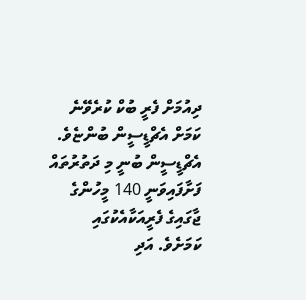ދިއުމަށް ފެރީ ބުކް ކުރެވޭނެ ކަމަށް އެޗްޑީސީން ބުންޏެވެ.
އެޗްޑީސީން ބުނީ މި ދަތުރުތައް ފަށާފައިވަނީ 140 މީހުންގެ ޖާގައިގެ ފެރީއަކާއެކުގައި ކަމަށެވެ. އަދި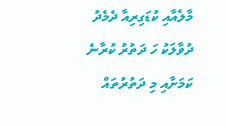މާލެއާއި ކުޑަގިރިއާ ދެމެދު ދުވާލަކު ހަ ދަތުރު ކުރާނެ ކަމަށާއި މި ދަތުރުތައް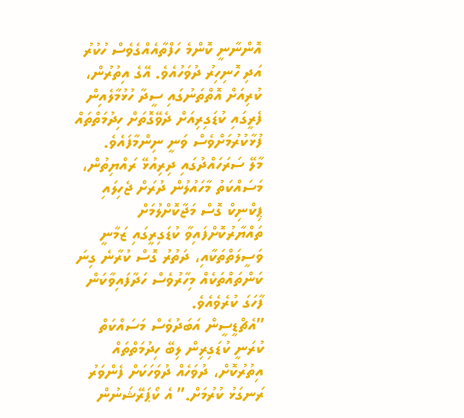އޮންނާނީ ކޮންމެ ހަފްތާއެއްގެވެސް ހުކުރު އަދި ހޮނިހިރު ދުވަހުއެވެ. އޭގެ އިތުރުން، ކުރިއަށް އޮތްތަނުގައި ސީދާ ހުޅުމާލެއިން ފެރީގައި ކުޑަގިރިއަށް ދެވޭގޮތަށް ހިދުމަތްތައް ފުޅާކުރުމަށްވެސް ވަނީ ނިންމާފައެވެ.
މާލޭ ސަރަހައްދުގައި ދިރިއުޅޭ ރައްޔިތުން، މަސައްކަތު މާހައުލުން ދުރަށް ޖެހިލައި ޕިކްނިކް ގޮސް މަޖާކޮށްލުމަށް ތައްޔާރުކޮށްފައިވާ ކުޑަގިރީގައި ޒަމާނީ ވަސީލަތްތަކާއި، ދަތުރު ގޮސް ކުރާނެ ގިނަ ކަންތައްތަކެއް މިހާރުވެސް ހަދާފައިވާކަން ފާހަގަ ކުރެވެއެވެ.
”އެޗްޑީސީން އަބަދުވެސް މަސައްކަތް ކުރަނީ ކުޑަގިރިން ލިބޭ ހިދުމަތްތައް އިތުރުކޮށް، ދުވަހެއް ދުވަހަކަށް ފެންވަރު ރަނގަޅު ކުރުމަށް.” އެ ކޯޕަރޭޝަނުން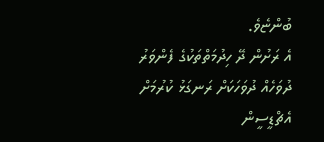ބުންޏެވެ.
އެ ރަށުން ދޭ ހިދުމަތްތަކުގެ ފެންވަރު ދުވަހެއް ދުވަހަކަށް ރަނގަޅު ކުރުމަށް އެޗްޑީސީން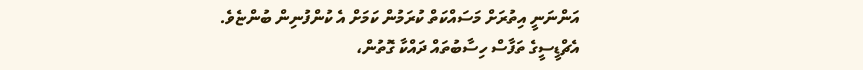އަންނަނީ އިތުރަށް މަސައްކަތް ކުރަމުން ކަމަށް އެ ކުންފުނިން ބުންޏެވެ.
އެޗްޑީސީގެ ތަފާސް ހިސާބުތައް ދައްކާ ގޮތުން،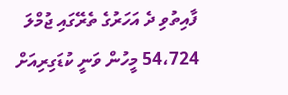ފާއިތުވި ދެ އަހަރުގެ ތެރޭގައި ޖުމްލަ 54،724 މީހުން ވަނީ ކުޑަގިރިއަށް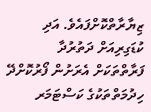ޒިޔާރާތްކޮށްފައެވެ. އަދި ކުޑަގިރިއަށް ދަތުރުދާ ފަރާތްތަކަށް އެރަށުން ފޯރުކޮށްދޭ ހިދުމަތްތަކުގެ ކަސްޓަމަރ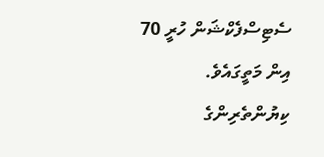ސެޓިސްފެކްޝަން ހުރީ 70 އިން މަތީގައެވެ.
ކިޔުންތެރިންގެ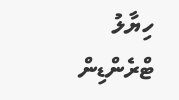ހިޔާލު
ޓްރެންޑިން